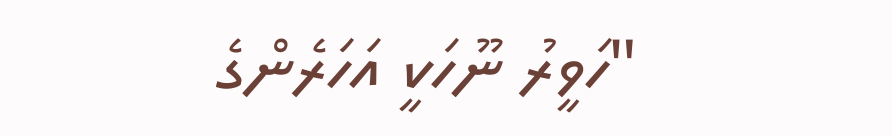"ހަވީރު ނޫހަކީ އަހަރެންގެ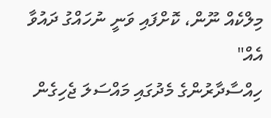މިލްކެއް ނޫން، ކޮށްފައި ވަނީ ނުހައްގު ދައުވާ އެއް"
ހިއްސާދާރުންގެ މެދުގައި މައްސަލަ ޖެހިގެން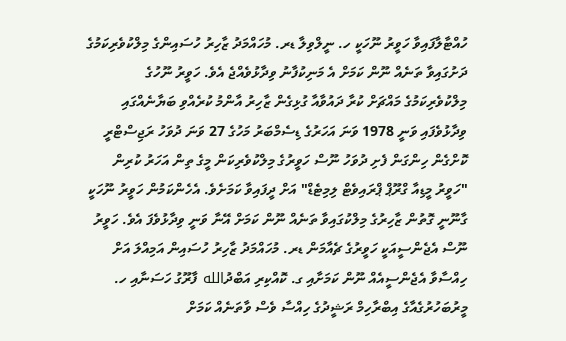ހުއްޓާލާފައިވާ ހަވީރު ނޫހަކީ ހ. ނީލްވިލާ ޑރ. މުހައްމަދު ޒާހިރު ހުސައިންގެ މިލްކުވެރިކަމުގެ ދަށުގައިވާ ތަނެއް ނޫން ކަމަށް އެ މަނިކުފާނު ވިދާޅުވެއްޖެ އެވެ. ހަވީރު ނޫހުގެ މިލްކުވެރިކަމުގެ މައްޗަށް ކުރާ ދައުވާއާ ގުޅިގެން ޒާހިރު އާންމު ކުރެއްވި ބަޔާނެއްގައި ވިދާޅުވެފައި ވަނީ 1978 ވަނަ އަހަރުގެ ޑިސެމްބަރު މަހުގެ 27 ވަނަ ދުވަހު ރަޖިސްޓްރީ ކޮށްގެން ހިންގަން ފެށި ދުވަހު ނޫސް ހަވީރުގެ މިލްކުވެރިކަން މީގެ ތިން އަހަރު ކުރިން "ހަވީރު މީޑިއާ ގްރޫޕް ޕްރައިވެޓް ލިމިޓެޑް" އަށް ދީފައިވާ ކަމަށެވެ. އެހެންކަމުން ހަވީރު ނޫހަކީ ގާނޫނީ ގޮތުން ޒާހިރުގެ މިލްކުގައިވާ ތަނެއް ނޫން ކަމަށް އޭނާ ވަނީ ވިދާޅުވެފަ އެވެ. ހަވީރު ނޫސް އެޖެންސީއަކީ ހަވީރުގެ ޗެއާމަން ޑރ. މުހައްމަދު ޒާހިރު ހުސައިން އަމިއްލަ އަށް ހިއްސާވާ އެޖެންސީއެއް ނޫން ކަމަށާއި ގ. ކޮއްކިރި އަބްދުالله ފާރޫގު ހަސަނާއި ހ. މީރުބަހުރުގެއާގެ އިބްރާހިމް ރަޝީދުގެ ހިއްސާ ވެސް ވާތަނެއް ކަމަށް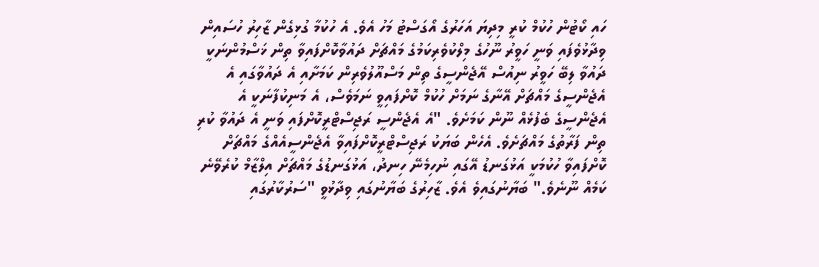ހައި ކޯޓުން ހުކުމް ކުރީ މިދިޔަ އަހަރުގެ އޯގަސްޓު މަހު އެވެ. އެ ހުކުމާ ގުޅިގެން ޒާހިރު ހުސައިން ވިދާޅުވެފައި ވަނީ ހަވީރު ނޫހުގެ މިލްކުވެރިކަމުގެ މައްޗަށް ދައުވާކޮށްފައިވާ ތިން ޚަސްމުންނަކީ ދައުވާ ލިބޭ ހަވީރު ނިއުސް އޭޖެންސީގެ ތިން މަސްއޫލުވެރިން ކަމަށާއި އެ ދައުވާގައި އެ އެޖެންސީގެ މައްޗަށް އޭނާގެ ނަމަށް ހުކުމް ކޮށްފައިވީ ނަމަވެސް، އެ މަނިކުފާނަކީ އެ އެޖެންސީގެ ބެފުޅެއް ނޫން ކަމަށެވެ. "އެ އެޖެންސީ ރަޖިސްޓްރީކޮށްފައި ވަނީ އެ ދައުވާ ކުރި ތިން ފަރާތުގެ މައްޗަށެވެ. އެހެން ބަޔަކު ރަޖިސްޓްރީކޮށްފައިވާ އެޖެންސީއެއްގެ މައްޗަށް ކޮށްފައިވާ ހުކުމަކީ އަޅުގަނޑު އޭގައި ނުހިމެނޭ ހިނދު، އަޅުގަނޑުގެ މައްޗަށް އިލްޒާމް ކުރެވޭނެ ކަމެއް ނޫނެވެ." ބަޔާނުގައިވެ އެވެ. ޒާހިރުގެ ބަޔާނުގައި ވިދާޅުވީ "ސަރުކާރުގައި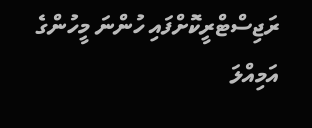ރަޖިސްޓްރީކޮށްފައި ހުންނަ މީހުންގެ އަމިއްލަ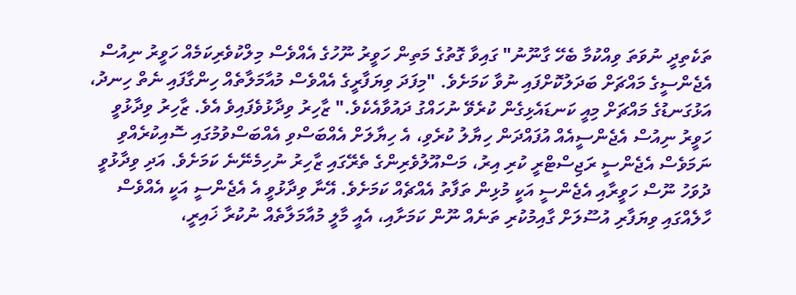ތަކެތިދީ ނުވަތަ ވިއްކުމާ ބެހޭ ގާނޫނު" ގައިވާ ގޮތުގެ މަތިން ހަވީރު ނޫހުގެ އެއްވެސް މިލްކުވެރިކަމެއް ހަވީރު ނިއުސް އެޖެންސީގެ މައްޗަށް ބަދަލުކޮށްފައި ނުވާ ކަމަށެވެ. "މިފަދަ ވިޔަފާރީގެ އެއްވެސް މުއާމަލާތެއް ހިންގާފައި ނެތް ހިނދު، އަޅުގަނޑުގެ މައްޗަށް މިއީ ކަނޑައެޅިގެން ކުރެވޭ ނުހައްގު ދައުވާއެކެވެ." ޒާހިރު ވިދާޅުވެފައިވެ އެވެ. ޒާހިރު ވިދާޅުވީ ހަވީރު ނިއުސް އެޖެންސީއެއް އުފައްދަން ހިޔާލު ކުރެވި، އެ ހިޔާލަށް އެއްބަސްވި އެއްބަސްވުމުގައި ސޮއިކުރެއްވި ނަމަވެސް އެޖެންސީ ރަޖިސްޓްރީ ކުރި އިރު، މަސްއޫލުވެރިންގެ ތެރޭގައި ޒާހިރު ނުހިމެނޭނެ ކަމަށެވެ. އަދި ވިދާޅުވީ ދުވަހު ނޫސް ހަވީރާއި އެޖެންސީ އަކީ މުޅިން ތަފާތު އެއްޗެއް ކަމަށެވެ. އޭނާ ވިދާޅުވީ އެ އެޖެންސީ އަކީ އެއްވެސް ހާލެއްގައި ވިޔަފާރި އުސޫލަށް ގާއިމުކުރި ތަނެއް ނޫން ކަމަށާއި، އެއީ މާލީ މުއާމަލާތެއް ނުކުރާ ޚައިރީ،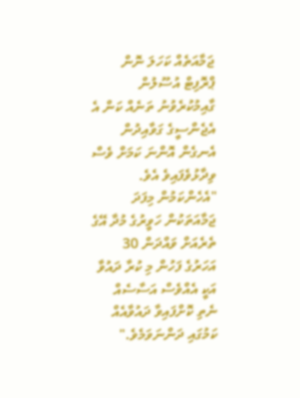ޖަމާއަތެއް ކަހަލަ ނޮން ޕްރޮފިޓް އުސޫލުން ގާއިމުކުރެވުނު ތަނެއް ކަން އެ އެޖެންސީގެ ގަވާއިދުން އެނގެން އޮންނަ ކަމަށް ވެސް ވިދާޅުވެފައިވެ އެވެ. "އެހެންކަމުން މިފަދަ ޖަމާއަތަކުން ހަވީރުގެ މުދާ އޭގެ ތެރެއަށް ވައްދަން 30 އަހަރުގެ ފަހުން މި ކުރާ ދައުވާ އަކީ އެއްވެސް އަސާސެއް ނެތި ކޮށްފައިވާ ދައުވާއެއް ކަމުގައި ދަންނަވަމެވެ."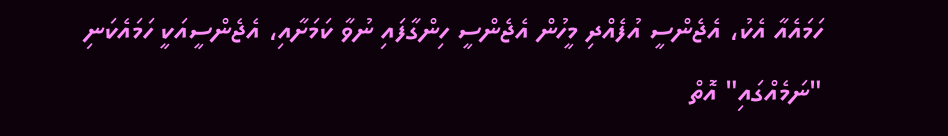ހަމައެއާ އެކު، އެޖެންސީ އުފެއްދި މީހުން އެޖެންސީ ހިންގާފައި ނުވާ ކަމަށާއި، އެޖެންސީއަކީ ހަމައެކަނި "ނަމެއްގައި" އޮތް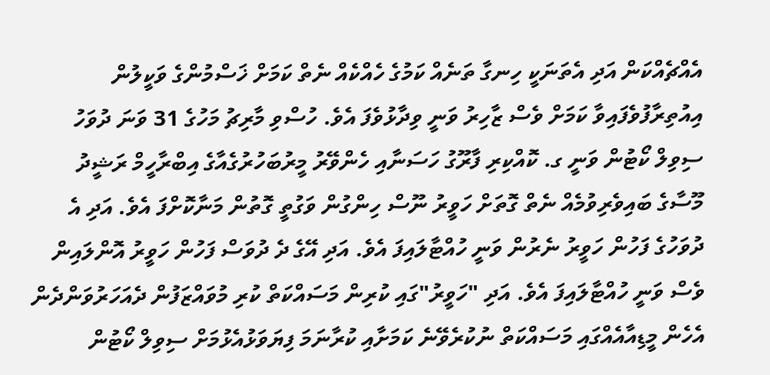އެއްޗެއްކަން އަދި އެތަނަކީ ހިނގާ ތަނެއް ކަމުގެ ހެއްކެއް ނެތް ކަމަށް ޚަސްމުންގެ ވަކީލުން އިއުތިރާފުވެފައިވާ ކަމަށް ވެސް ޒާހިރު ވަނީ ވިދާޅުވެފަ އެވެ. ހުސްވި މާރިޗު މަހުގެ 31 ވަނަ ދުވަހު ސިވިލް ކޯޓުން ވަނީ ގ. ކޮއްކިރި ފާރޫގު ހަސަނާއި ހެންވޭރު މީރުބަހުރުގެއާގެ އިބްރާހީމް ރަޝީދު މޫސާގެ ބައިވެރިވުމެއް ނެތް ގޮތަށް ހަވީރު ނޫސް ހިންގުން ވަގުތީ ގޮތުން މަނާކޮށްފަ އެވެ. އަދި އެ ދުވަހުގެ ފަހުން ހަވީރު ނެރުން ވަނީ ހުއްޓާލައިފަ އެވެ. އަދި އޭގެ ދެ ދުވަސް ފަހުން ހަވީރު އޮންލައިން ވެސް ވަނީ ހުއްޓާލައިފަ އެވެ. އަދި "ހަވީރު"ގައި ކުރިން މަސައްކަތް ކުރި މުވައްޒަފުން ދެއަހަރުވަންދެން އެހެން މީޑިއާއެއްގައި މަސައްކަތް ނުކުރެވޭނެ ކަމަށާއި ކުރާނަމަ ފިޔަވަޅުއެޅުމަށް ސިވިލް ކޯޓުން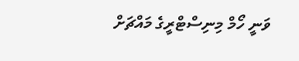ވަނީ ހޯމް މިނިސްޓްރީގެ މައްޗަށް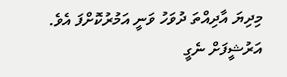މިދިޔަ އާދިއްތަ ދުވަހު ވަނީ އަމުރުކޮށްފަ އެވެ.
އަރުޝީފަށް ނެގީ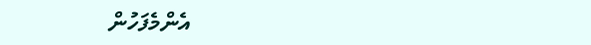އެންމެފަހުން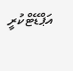އަޕްޑޭޓްކުރީ